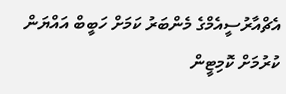އެޗްއާރުސީއެމްގެ މެންބަރު ކަމަށް ހަބީބް އައްޔަން ކުރުމަށް ކޮމިޓީން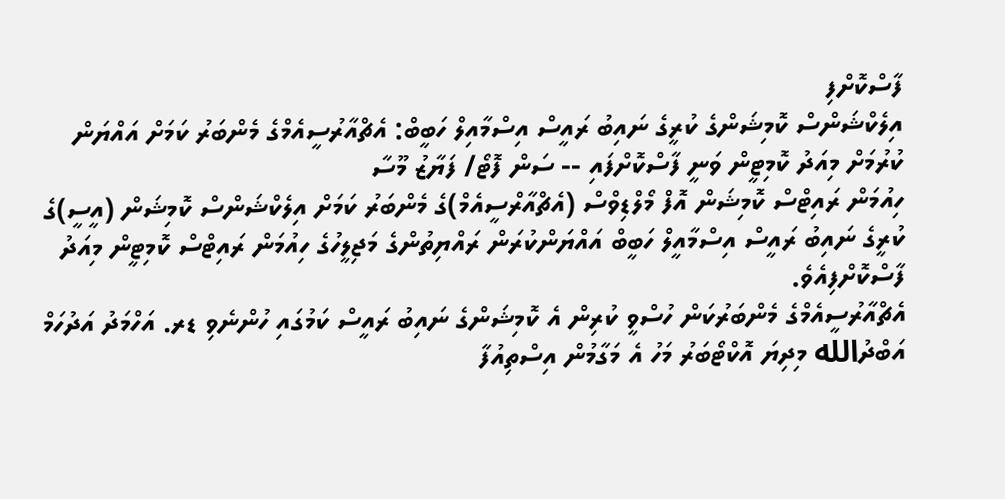ފާސްކޮށްފި
އިލެކްޝަންސް ކޮމިޝަންގެ ކުރީގެ ނައިބު ރައީސް އިސްމާއިލް ހަބީބް: އެޗްއާރުސީއެމްގެ މެންބަރު ކަމަށް އައްޔަން ކުރުމަށް މިއަދު ކޮމިޓީން ވަނީ ފާސްކޮށްފައި -- ސަން ފޮޓޯ/ ފަޔާޒު މޫސާ
ހިއުމަން ރައިޓްސް ކޮމިޝަން އޮފް މޯލްޑިވްސް (އެޗްއާރްސީއެމް)ގެ މެންބަރު ކަމަށް އިލެކްޝަންސް ކޮމިޝަން (އީސީ)ގެ ކުރީގެ ނައިބު ރައީސް އިސްމާއީލް ހަބީބް އައްޔަންކުރަން ރައްޔިތުންގެ މަޖިލީހުގެ ހިއުމަން ރައިޓްސް ކޮމިޓީން މިއަދު ފާސްކޮށްފިއެވެ.
އެޗްއާރުސީއެމްގެ މެންބަރުކަން ހުސްވީ ކުރިން އެ ކޮމިޝަންގެ ނައިބު ރައީސް ކަމުގައި ހުންނެވި ޑރ. އަހްމަދު އަދުހަމް އަބްދުالله މިދިޔަ އޮކްޓޯބަރު މަހު އެ މަގާމުން އިސްތިއުފާ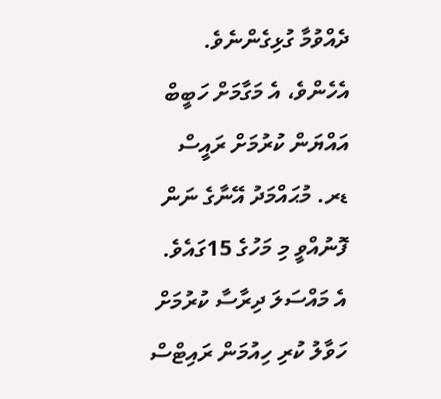ދެއްވުމާ ގުޅިގެންނެވެ. އެހެންވެ، އެ މަގާމަށް ހަބީބް އައްޔަން ކުރުމަށް ރައީސް ޑރ. މުޙައްމަދު އޭނާގެ ނަން ފޮނުއްވީ މި މަހުގެ 15ގައެވެ.
އެ މައްސަލަ ދިރާސާ ކުރުމަށް ހަވާލު ކުރި ހިއުމަން ރައިޓްސް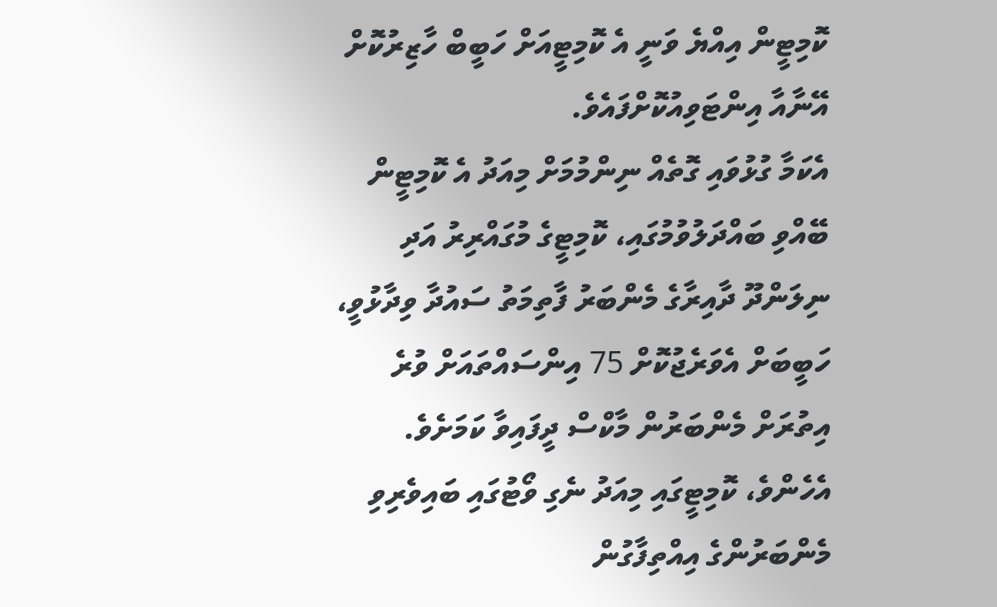ކޮމިޓީން އިއްޔެ ވަނީ އެ ކޮމިޓީއަށް ހަބީބް ހާޒިރުކޮށް އޭނާއާ އިންޓަވިއުކޮށްފައެވެ.
އެކަމާ ގުޅުވައި ގޮތެއް ނިންމުމަށް މިއަދު އެ ކޮމިޓީން ބޭއްވި ބައްދަލުވުމުގައި، ކޮމިޓީގެ މުގައްރިރު އަދި ނިލަންދޫ ދާއިރާގެ މެންބަރު ފާތިމަތު ސައުދާ ވިދާޅުވީ، ހަބީބަށް އެވަރެޖުކޮށް 75 އިންސައްތައަށް ވުރެ އިތުރަށް މެންބަރުން މާކްސް ދީފައިވާ ކަމަށެވެ.
އެހެންވެ، ކޮމިޓީގައި މިއަދު ނެގި ވޯޓުގައި ބައިވެރިވި މެންބަރުންގެ އިއްތިފާގުން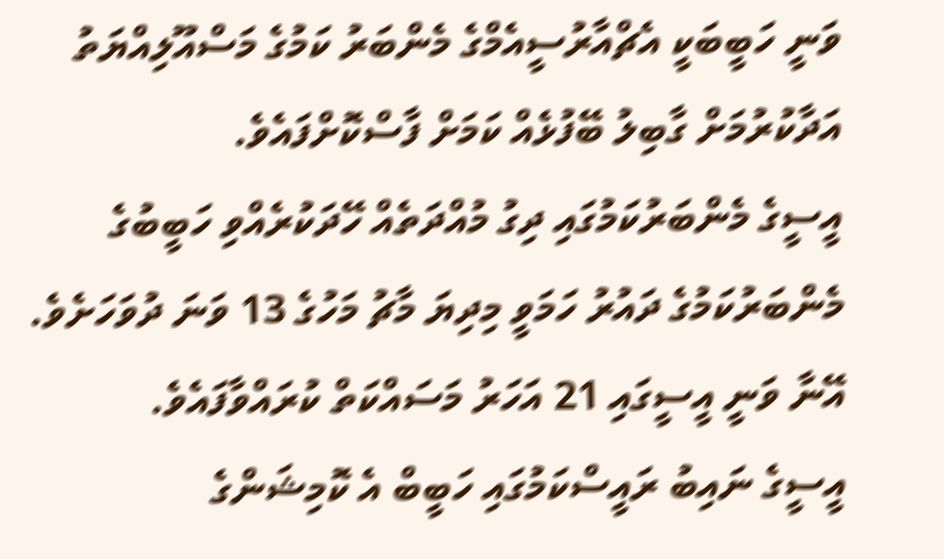ވަނީ ހަބީބަކީ އެޗްއާރުސީއެމްގެ މެންބަރު ކަމުގެ މަސްއޫލިއްޔަތު އަދާކުރުމަށް ގާބިލު ބޭފުޅެއް ކަމަށް ފާސްކޮށްފައެވެ.
އީސީގެ މެންބަރުކަމުގައި ދިގު މުއްދަތެއް ހޭދަކުރެއްވި ހަބީބުގެ މެންބަރުކަމުގެ ދައުރު ހަމަވީ މިދިޔަ މާޗު މަހުގެ 13 ވަނަ ދުވަހަށެވެ.
އޭނާ ވަނީ އީސީގައި 21 އަހަރު މަސައްކަތް ކުރައްވާފައެވެ.
އީސީގެ ނައިބު ރައީސްކަމުގައި ހަބީބް އެ ކޮމިޝަންގެ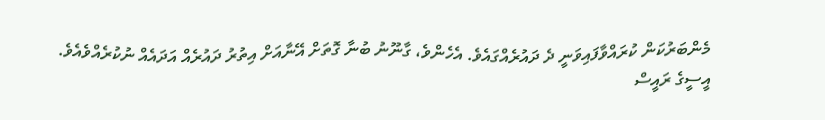މެންބަރުކަން ކުރައްވާފައިވަނީ ދެ ދައުރެއްގައެވެ. އެހެންވެ، ގާނޫނު ބުނާ ގޮތަށް އޭނާއަށް އިތުރު ދައުރެއް އަދައެއް ނުކުރެއްވެއެވެ.
އީސީގެ ރައީސް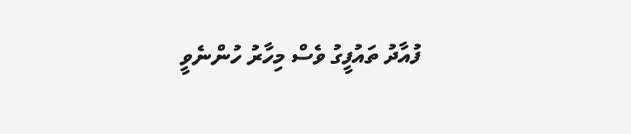ފުއާދު ތައުފީގު ވެސް މިހާރު ހުންނެވީ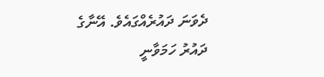ދެވަނަ ދައުރެއްގައެވެ. އޭނާގެ ދައުރު ހަމަވާނީ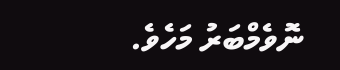ނޮވެމްބަރު މަހެވެ.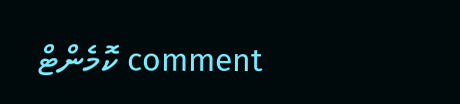comment ކޮމެންޓް